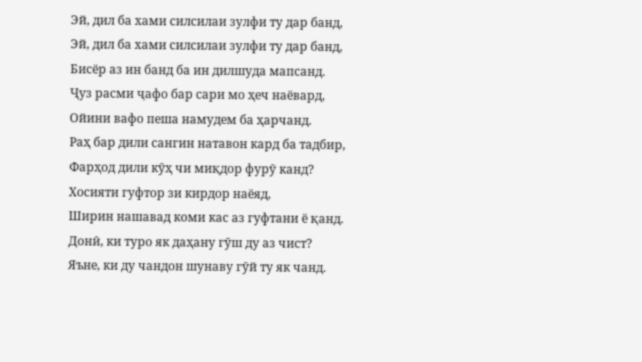Эй, дил ба хами силсилаи зулфи ту дар банд,
Эй, дил ба хами силсилаи зулфи ту дар банд,
Бисёр аз ин банд ба ин дилшуда мапсанд.
Ҷуз расми ҷафо бар сари мо ҳеч наёвард,
Ойини вафо пеша намудем ба ҳарчанд.
Раҳ бар дили сангин натавон кард ба тадбир,
Фарҳод дили кӯҳ чи миқдор фурӯ канд?
Хосияти гуфтор зи кирдор наёяд,
Ширин нашавад коми кас аз гуфтани ё қанд.
Донӣ, ки туро як даҳану гӯш ду аз чист?
Яъне, ки ду чандон шунаву гӯй ту як чанд.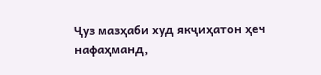Ҷуз мазҳаби худ якҷиҳатон ҳеч нафаҳманд,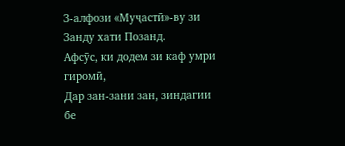З-алфози «Муҷастӣ»-ву зи Занду хати Позанд.
Афсӯс, ки додем зи каф умри гиромӣ,
Дар зан-зани зан, зиндагии бе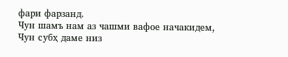фари фарзанд.
Чун шамъ нам аз чашми вафое начакидем,
Чун субҳ даме низ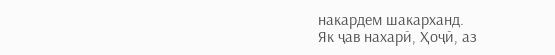накардем шакарханд.
Як ҷав нахарӣ, Ҳоҷӣ, аз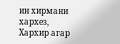ин хирмани хархез,
Хархир агар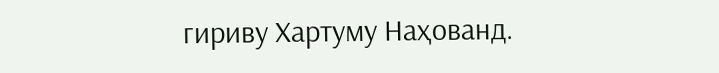гириву Хартуму Наҳованд.